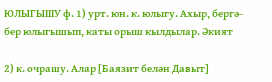ЮЛЫГЫШУ ф. 1) урт. юн. к. юлыгу. Ахыр, бергә-бер юлыгышып, каты орыш кылдылар. Әкият

2) к. очрашу. Алар [Баязит белән Давыт]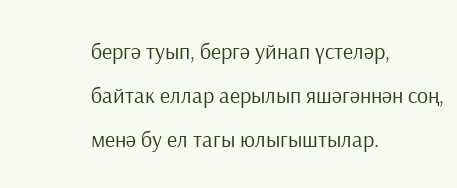бергә туып, бергә уйнап үстеләр, байтак еллар аерылып яшәгәннән соң, менә бу ел тагы юлыгыштылар.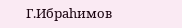Г.Ибраһимов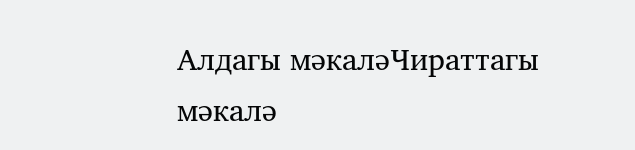Алдагы мәкаләЧираттагы мәкалә